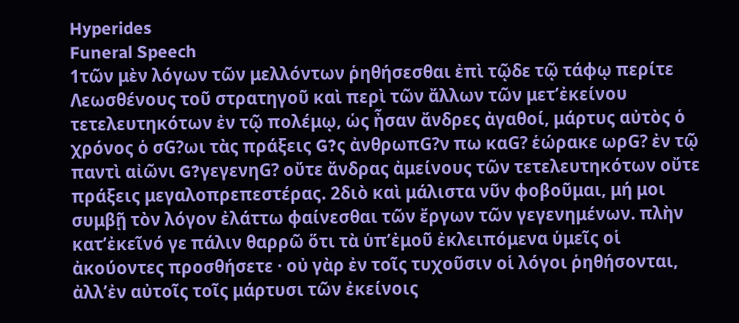Hyperides
Funeral Speech
1τῶν μὲν λόγων τῶν μελλόντων ῥηθήσεσθαι ἐπὶ τῷδε τῷ τάφῳ περίτε Λεωσθένους τοῦ στρατηγοῦ καὶ περὶ τῶν ἄλλων τῶν μετ’ἐκείνου τετελευτηκότων ἐν τῷ πολέμῳ, ὡς ἦσαν ἄνδρες ἀγαθοί, μάρτυς αὐτὸς ὁ χρόνος ὁ σG?ωι τὰς πράξεις G?ς ἀνθρωπG?ν πω καG? ἑώρακε ωρG? ἐν τῷ παντὶ αἰῶνι G?γεγενηG? οὔτε ἄνδρας ἀμείνους τῶν τετελευτηκότων οὔτε πράξεις μεγαλοπρεπεστέρας. 2διὸ καὶ μάλιστα νῦν φοβοῦμαι, μή μοι συμβῇ τὸν λόγον ἐλάττω φαίνεσθαι τῶν ἔργων τῶν γεγενημένων. πλὴν κατ’ἐκεῖνό γε πάλιν θαρρῶ ὅτι τὰ ὑπ’ἐμοῦ ἐκλειπόμενα ὑμεῖς οἱ ἀκούοντες προσθήσετε · οὐ γὰρ ἐν τοῖς τυχοῦσιν οἱ λόγοι ῥηθήσονται, ἀλλ’ἐν αὐτοῖς τοῖς μάρτυσι τῶν ἐκείνοις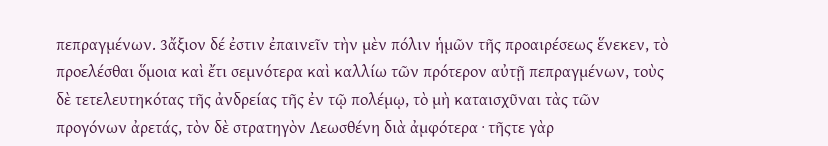πεπραγμένων. 3ἄξιον δέ ἐστιν ἐπαινεῖν τὴν μὲν πόλιν ἡμῶν τῆς προαιρέσεως ἕνεκεν, τὸ προελέσθαι ὅμοια καὶ ἔτι σεμνότερα καὶ καλλίω τῶν πρότερον αὐτῇ πεπραγμένων, τοὺς δὲ τετελευτηκότας τῆς ἀνδρείας τῆς ἐν τῷ πολέμῳ, τὸ μὴ καταισχῦναι τὰς τῶν προγόνων ἀρετάς, τὸν δὲ στρατηγὸν Λεωσθένη διὰ ἀμφότερα · τῆςτε γὰρ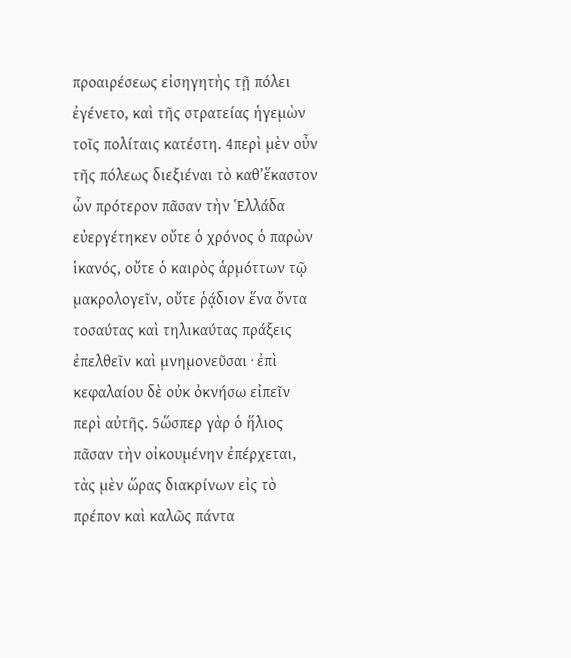προαιρέσεως εἰσηγητὴς τῇ πόλει ἐγένετο, καὶ τῆς στρατείας ἡγεμὼν τοῖς πολίταις κατέστη. 4περὶ μὲν οὖν τῆς πόλεως διεξιέναι τὸ καθ’ἕκαστον ὧν πρότερον πᾶσαν τὴν Ἑλλάδα εὐεργέτηκεν οὔτε ὁ χρόνος ὁ παρὼν ἱκανός, οὔτε ὁ καιρὸς ἁρμόττων τῷ μακρολογεῖν, οὔτε ῥᾴδιον ἕνα ὄντα τοσαύτας καὶ τηλικαύτας πράξεις ἐπελθεῖν καὶ μνημονεῦσαι · ἐπὶ κεφαλαίου δὲ οὐκ ὀκνήσω εἰπεῖν περὶ αὐτῆς. 5ὥσπερ γὰρ ὁ ἥλιος πᾶσαν τὴν οἰκουμένην ἐπέρχεται, τὰς μὲν ὥρας διακρίνων εἰς τὸ πρέπον καὶ καλῶς πάντα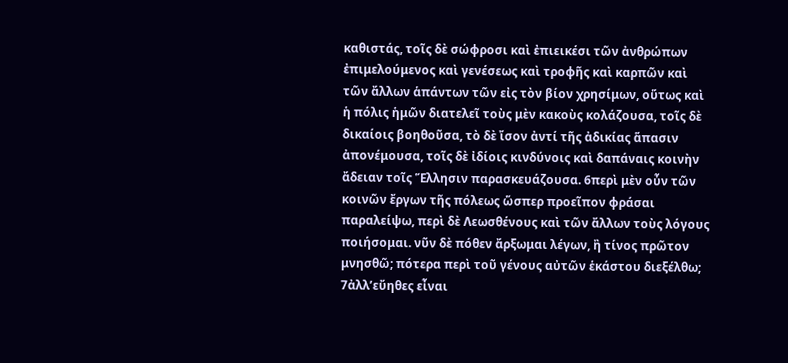καθιστάς, τοῖς δὲ σώφροσι καὶ ἐπιεικέσι τῶν ἀνθρώπων ἐπιμελούμενος καὶ γενέσεως καὶ τροφῆς καὶ καρπῶν καὶ τῶν ἄλλων ἁπάντων τῶν εἰς τὸν βίον χρησίμων, οὕτως καὶ ἡ πόλις ἡμῶν διατελεῖ τοὺς μὲν κακοὺς κολάζουσα, τοῖς δὲ δικαίοις βοηθοῦσα, τὸ δὲ ἴσον ἀντί τῆς ἀδικίας ἅπασιν ἀπονέμουσα, τοῖς δὲ ἰδίοις κινδύνοις καὶ δαπάναις κοινὴν ἄδειαν τοῖς Ἕλλησιν παρασκευάζουσα. 6περὶ μὲν οὖν τῶν κοινῶν ἔργων τῆς πόλεως ὥσπερ προεῖπον φράσαι παραλείψω, περὶ δὲ Λεωσθένους καὶ τῶν ἄλλων τοὺς λόγους ποιήσομαι. νῦν δὲ πόθεν ἄρξωμαι λέγων, ἢ τίνος πρῶτον μνησθῶ; πότερα περὶ τοῦ γένους αὐτῶν ἑκάστου διεξέλθω; 7ἀλλ’εὔηθες εἶναι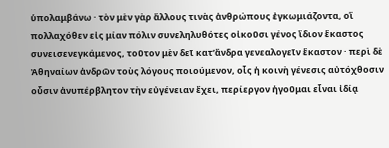ὑπολαμβάνω · τὸν μὲν γὰρ ἄλλους τινὰς ἀνθρώπους ἐγκωμιάζοντα, οἳ πολλαχόθεν εἰς μίαν πόλιν συνεληλυθότες οἰκοῦσι γένος ἴδιον ἕκαστος συνεισενεγκάμενος, τοῦτον μὲν δεῖ κατ’ἄνδρα γενεαλογεῖν ἕκαστον · περὶ δὲ Ἀθηναίων ἀνδρῶν τοὺς λόγους ποιούμενον, οἷς ἡ κοινὴ γένεσις αὐτόχθοσιν οὖσιν ἀνυπέρβλητον τὴν εὐγένειαν ἔχει, περίεργον ἡγοῦμαι εἶναι ἰδίᾳ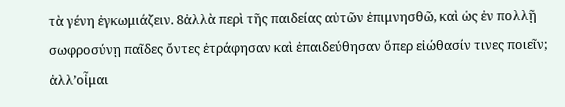τὰ γένη ἐγκωμιάζειν. 8ἀλλὰ περὶ τῆς παιδείας αὐτῶν ἐπιμνησθῶ, καὶ ὡς ἐν πολλῇ σωφροσύνῃ παῖδες ὄντες ἐτράφησαν καὶ ἐπαιδεύθησαν ὅπερ εἰώθασίν τινες ποιεῖν; ἀλλ’οἶμαι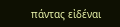πάντας εἰδέναι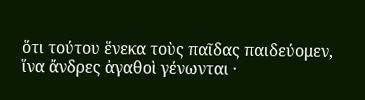ὅτι τούτου ἕνεκα τοὺς παῖδας παιδεύομεν, ἵνα ἄνδρες ἀγαθοὶ γένωνται ·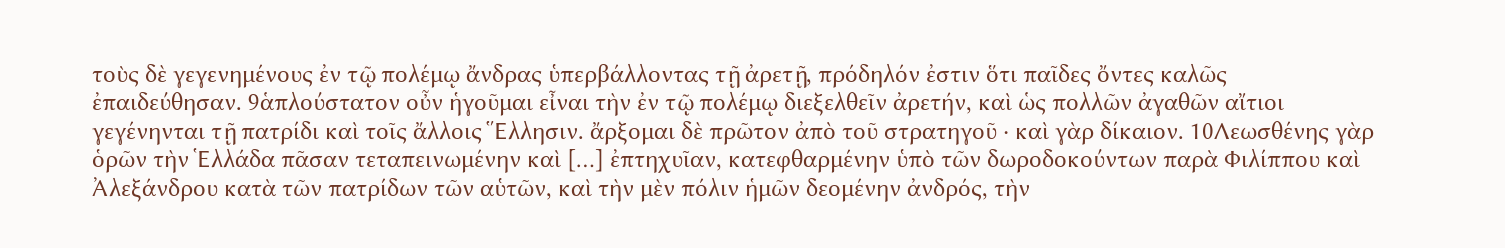τοὺς δὲ γεγενημένους ἐν τῷ πολέμῳ ἄνδρας ὑπερβάλλοντας τῇ ἀρετῇ, πρόδηλόν ἐστιν ὅτι παῖδες ὄντες καλῶς ἐπαιδεύθησαν. 9ἁπλούστατον οὖν ἡγοῦμαι εἶναι τὴν ἐν τῷ πολέμῳ διεξελθεῖν ἀρετήν, καὶ ὡς πολλῶν ἀγαθῶν αἴτιοι γεγένηνται τῇ πατρίδι καὶ τοῖς ἄλλοις Ἕλλησιν. ἄρξομαι δὲ πρῶτον ἀπὸ τοῦ στρατηγοῦ · καὶ γὰρ δίκαιον. 10Λεωσθένης γὰρ ὁρῶν τὴν Ἑλλάδα πᾶσαν τεταπεινωμένην καὶ […] ἐπτηχυῖαν, κατεφθαρμένην ὑπὸ τῶν δωροδοκούντων παρὰ Φιλίππου καὶ Ἀλεξάνδρου κατὰ τῶν πατρίδων τῶν αὑτῶν, καὶ τὴν μὲν πόλιν ἡμῶν δεομένην ἀνδρός, τὴν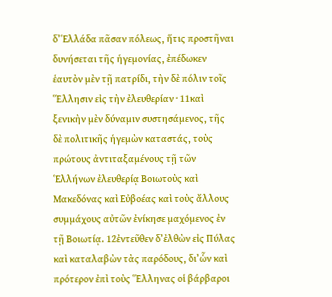δ’Ἑλλάδα πᾶσαν πόλεως, ἥτις προστῆναι δυνήσεται τῆς ἡγεμονίας, ἐπέδωκεν ἑαυτὸν μὲν τῇ πατρίδι, τὴν δὲ πόλιν τοῖς Ἕλλησιν εἰς τὴν ἐλευθερίαν · 11καὶ ξενικὴν μὲν δύναμιν συστησάμενος, τῆς δὲ πολιτικῆς ἡγεμὼν καταστάς, τοὺς πρώτους ἀντιταξαμένους τῇ τῶν Ἑλλήνων ἐλευθερίᾳ Βοιωτοὺς καὶ Μακεδόνας καὶ Εὐβοέας καὶ τοὺς ἄλλους συμμάχους αὐτῶν ἐνίκησε μαχόμενος ἐν τῇ Βοιωτίᾳ. 12ἐντεῦθεν δ’ἐλθὼν εἰς Πύλας καὶ καταλαβὼν τὰς παρόδους, δι’ὧν καὶ πρότερον ἐπὶ τοὺς Ἕλληνας οἱ βάρβαροι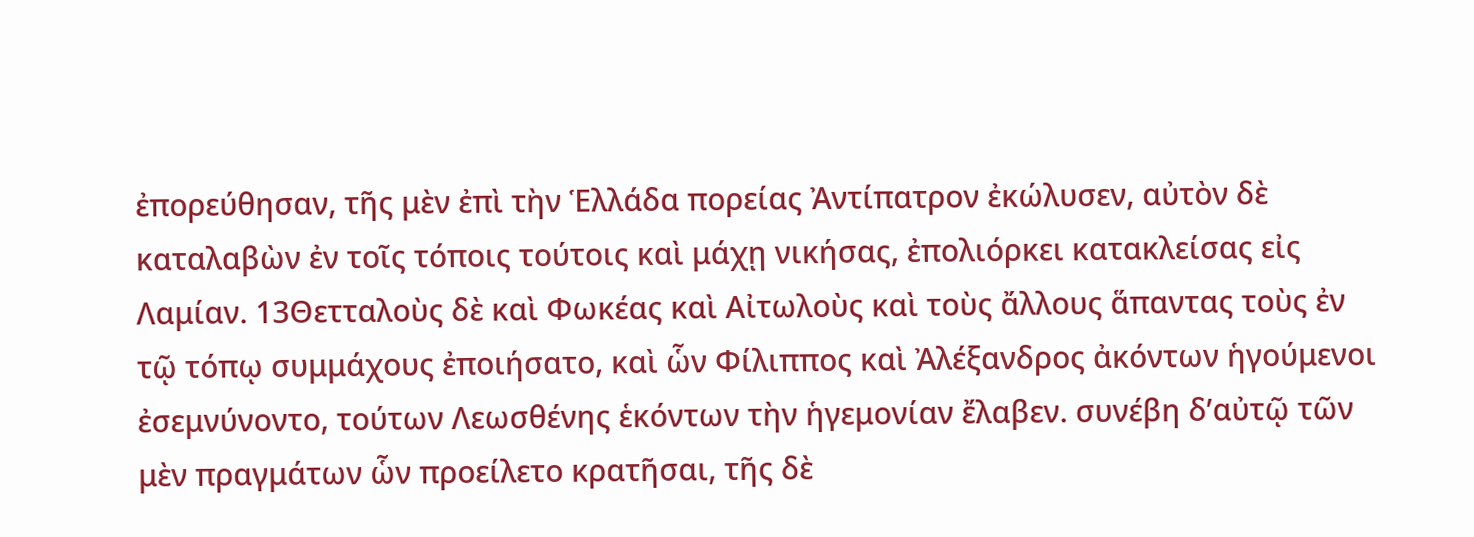ἐπορεύθησαν, τῆς μὲν ἐπὶ τὴν Ἑλλάδα πορείας Ἀντίπατρον ἐκώλυσεν, αὐτὸν δὲ καταλαβὼν ἐν τοῖς τόποις τούτοις καὶ μάχῃ νικήσας, ἐπολιόρκει κατακλείσας εἰς Λαμίαν. 13Θετταλοὺς δὲ καὶ Φωκέας καὶ Αἰτωλοὺς καὶ τοὺς ἄλλους ἅπαντας τοὺς ἐν τῷ τόπῳ συμμάχους ἐποιήσατο, καὶ ὧν Φίλιππος καὶ Ἀλέξανδρος ἀκόντων ἡγούμενοι ἐσεμνύνοντο, τούτων Λεωσθένης ἑκόντων τὴν ἡγεμονίαν ἔλαβεν. συνέβη δ’αὐτῷ τῶν μὲν πραγμάτων ὧν προείλετο κρατῆσαι, τῆς δὲ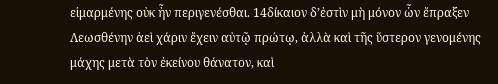εἱμαρμένης οὐκ ἦν περιγενέσθαι. 14δίκαιον δ’ἐστὶν μὴ μόνον ὧν ἔπραξεν Λεωσθένην ἀεὶ χάριν ἔχειν αὐτῷ πρώτῳ, ἀλλὰ καὶ τῆς ὕστερον γενομένης μάχης μετὰ τὸν ἐκείνου θάνατον, καὶ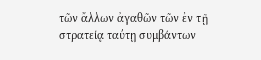τῶν ἄλλων ἀγαθῶν τῶν ἐν τῇ στρατείᾳ ταύτῃ συμβάντων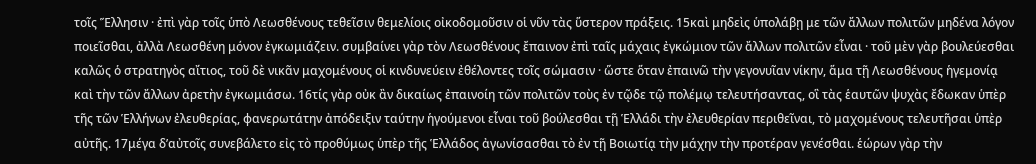τοῖς Ἕλλησιν · ἐπὶ γὰρ τοῖς ὑπὸ Λεωσθένους τεθεῖσιν θεμελίοις οἰκοδομοῦσιν οἱ νῦν τὰς ὕστερον πράξεις. 15καὶ μηδεὶς ὑπολάβῃ με τῶν ἄλλων πολιτῶν μηδένα λόγον ποιεῖσθαι, ἀλλὰ Λεωσθένη μόνον ἐγκωμιάζειν. συμβαίνει γὰρ τὸν Λεωσθένους ἔπαινον ἐπὶ ταῖς μάχαις ἐγκώμιον τῶν ἄλλων πολιτῶν εἶναι · τοῦ μὲν γὰρ βουλεύεσθαι καλῶς ὁ στρατηγὸς αἴτιος, τοῦ δὲ νικᾶν μαχομένους οἱ κινδυνεύειν ἐθέλοντες τοῖς σώμασιν · ὥστε ὅταν ἐπαινῶ τὴν γεγονυῖαν νίκην, ἅμα τῇ Λεωσθένους ἡγεμονίᾳ καὶ τὴν τῶν ἄλλων ἀρετὴν ἐγκωμιάσω. 16τίς γὰρ οὐκ ἂν δικαίως ἐπαινοίη τῶν πολιτῶν τοὺς ἐν τῷδε τῷ πολέμῳ τελευτήσαντας, οἳ τὰς ἑαυτῶν ψυχὰς ἔδωκαν ὑπὲρ τῆς τῶν Ἑλλήνων ἐλευθερίας, φανερωτάτην ἀπόδειξιν ταύτην ἡγούμενοι εἶναι τοῦ βούλεσθαι τῇ Ἑλλάδι τὴν ἐλευθερίαν περιθεῖναι, τὸ μαχομένους τελευτῆσαι ὑπὲρ αὐτῆς. 17μέγα δ’αὐτοῖς συνεβάλετο εἰς τὸ προθύμως ὑπὲρ τῆς Ἑλλάδος ἀγωνίσασθαι τὸ ἐν τῇ Βοιωτίᾳ τὴν μάχην τὴν προτέραν γενέσθαι. ἑώρων γὰρ τὴν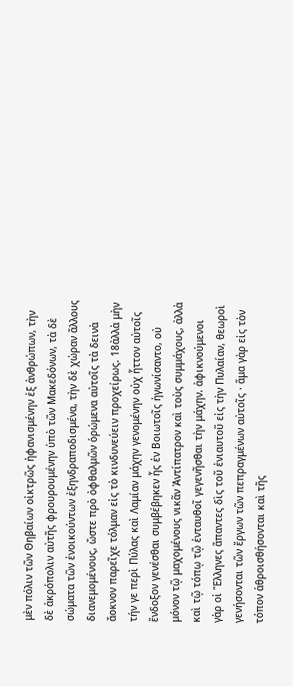μὲν πόλιν τῶν Θηβαίων οἰκτρῶς ἠφανισμένην ἐξ ἀνθρώπων, τὴν δὲ ἀκρόπολιν αὐτῆς φρουρουμένην ὑπὸ τῶν Μακεδόνων, τὰ δὲ σώματα τῶν ἐνοικούντων ἐξηνδραποδισμένα, τὴν δὲ χώραν ἄλλους διανεμομένους, ὥστε πρὸ ὀφθαλμῶν ὁρώμενα αὐτοῖς τὰ δεινὰ ἄοκνον παρεῖχε τόλμαν εἰς τὸ κινδυνεύειν προχείρως. 18ἀλλὰ μὴν τήν γε περὶ Πύλας καὶ Λαμίαν μάχην γενομένην οὐχ ἧττον αὐτοῖς ἔνδοξον γενέσθαι συμβέβηκεν ἧς ἐν Βοιωτοῖς ἠγωνίσαντο, οὐ μόνον τῷ μαχομένους νικᾶν Ἀντίπατρον καὶ τοὺς συμμάχους, ἀλλὰ καὶ τῷ τόπῳ τῷ ἐνταυθοῖ γεγενῆσθαι τὴν μάχην. ἀφικνούμενοι γὰρ οἱ Ἕλληνες ἅπαντες δὶς τοῦ ἐνιαυτοῦ εἰς τὴν Πυλαίαν, θεωροὶ γενήσονται τῶν ἔργων τῶν πεπραγμένων αὐτοῖς · ἅμα γὰρ εἰς τὸν τόπον ἁθροισθήσονται καὶ τῆς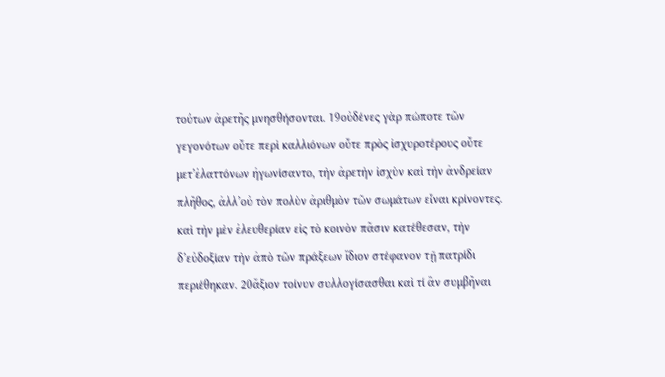τούτων ἀρετῆς μνησθήσονται. 19οὐδένες γὰρ πώποτε τῶν γεγονότων οὔτε περὶ καλλιόνων οὔτε πρὸς ἰσχυροτέρους οὔτε μετ’ἐλαττόνων ἠγωνίσαντο, τὴν ἀρετὴν ἰσχὺν καὶ τὴν ἀνδρείαν πλῆθος, ἀλλ’οὐ τὸν πολὺν ἀριθμὸν τῶν σωμάτων εἶναι κρίνοντες. καὶ τὴν μὲν ἐλευθερίαν εἰς τὸ κοινὸν πᾶσιν κατέθεσαν, τὴν δ’εὐδοξίαν τὴν ἀπὸ τῶν πράξεων ἴδιον στέφανον τῇ πατρίδι περιέθηκαν. 20ἄξιον τοίνυν συλλογίσασθαι καὶ τί ἂν συμβῆναι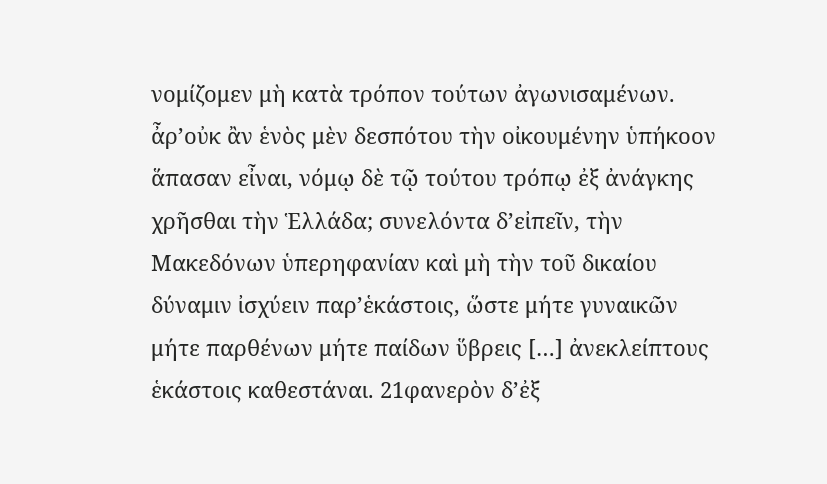νομίζομεν μὴ κατὰ τρόπον τούτων ἀγωνισαμένων. ἆρ’οὐκ ἂν ἑνὸς μὲν δεσπότου τὴν οἰκουμένην ὑπήκοον ἅπασαν εἶναι, νόμῳ δὲ τῷ τούτου τρόπῳ ἐξ ἀνάγκης χρῆσθαι τὴν Ἑλλάδα; συνελόντα δ’εἰπεῖν, τὴν Μακεδόνων ὑπερηφανίαν καὶ μὴ τὴν τοῦ δικαίου δύναμιν ἰσχύειν παρ’ἑκάστοις, ὥστε μήτε γυναικῶν μήτε παρθένων μήτε παίδων ὕβρεις […] ἀνεκλείπτους ἑκάστοις καθεστάναι. 21φανερὸν δ’ἐξ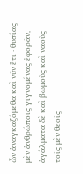ὧν ἀναγκαζόμεθα καὶ νῦν ἔτι · θυσίας μὲν ἀνθρώποις γιγνομένας ἐφορᾶν, ἀγάλματα δὲ καὶ βωμοὺς καὶ ναοὺς τοῖς μὲν θεοῖς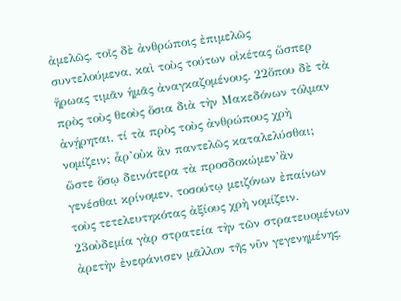ἀμελῶς, τοῖς δὲ ἀνθρώποις ἐπιμελῶς συντελούμενα, καὶ τοὺς τούτων οἰκέτας ὥσπερ ἥρωας τιμᾶν ἡμᾶς ἀναγκαζομένους. 22ὅπου δὲ τὰ πρὸς τοὺς θεοὺς ὅσια διὰ τὴν Μακεδόνων τόλμαν ἀνῄρηται, τί τὰ πρὸς τοὺς ἀνθρώπους χρὴ νομίζειν; ἆρ’οὐκ ἂν παντελῶς καταλελύσθαι; ὥστε ὅσῳ δεινότερα τὰ προσδοκώμεν’ἂν γενέσθαι κρίνομεν, τοσούτῳ μειζόνων ἐπαίνων τοὺς τετελευτηκότας ἀξίους χρὴ νομίζειν. 23οὐδεμία γὰρ στρατεία τὴν τῶν στρατευομένων ἀρετὴν ἐνεφάνισεν μᾶλλον τῆς νῦν γεγενημένης,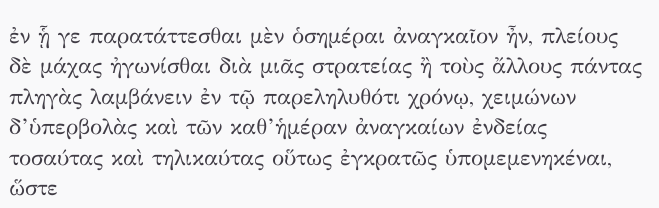ἐν ᾗ γε παρατάττεσθαι μὲν ὁσημέραι ἀναγκαῖον ἦν, πλείους δὲ μάχας ἠγωνίσθαι διὰ μιᾶς στρατείας ἢ τοὺς ἄλλους πάντας πληγὰς λαμβάνειν ἐν τῷ παρεληλυθότι χρόνῳ, χειμώνων δ’ὑπερβολὰς καὶ τῶν καθ’ἡμέραν ἀναγκαίων ἐνδείας τοσαύτας καὶ τηλικαύτας οὕτως ἐγκρατῶς ὑπομεμενηκέναι, ὥστε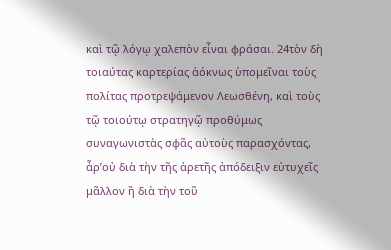καὶ τῷ λόγῳ χαλεπὸν εἶναι φράσαι. 24τὸν δὴ τοιαύτας καρτερίας ἀόκνως ὑπομεῖναι τοὺς πολίτας προτρεψάμενον Λεωσθένη, καὶ τοὺς τῷ τοιούτῳ στρατηγῷ προθύμως συναγωνιστὰς σφᾶς αὐτοὺς παρασχόντας, ἆρ’οὐ διὰ τὴν τῆς ἀρετῆς ἀπόδειξιν εὐτυχεῖς μᾶλλον ἢ διὰ τὴν τοῦ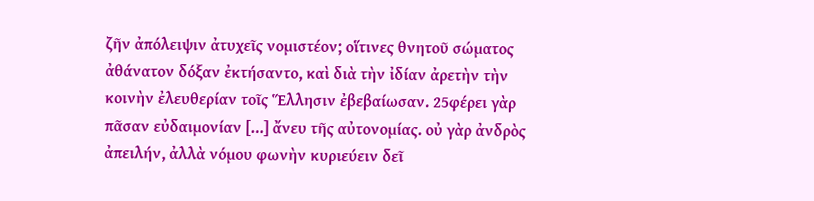ζῆν ἀπόλειψιν ἀτυχεῖς νομιστέον; οἵτινες θνητοῦ σώματος ἀθάνατον δόξαν ἐκτήσαντο, καὶ διὰ τὴν ἰδίαν ἀρετὴν τὴν κοινὴν ἐλευθερίαν τοῖς Ἕλλησιν ἐβεβαίωσαν. 25φέρει γὰρ πᾶσαν εὐδαιμονίαν […] ἄνευ τῆς αὐτονομίας. οὐ γὰρ ἀνδρὸς ἀπειλήν, ἀλλὰ νόμου φωνὴν κυριεύειν δεῖ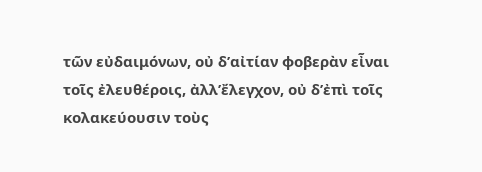τῶν εὐδαιμόνων, οὐ δ’αἰτίαν φοβερὰν εἶναι τοῖς ἐλευθέροις, ἀλλ’ἔλεγχον, οὐ δ’ἐπὶ τοῖς κολακεύουσιν τοὺς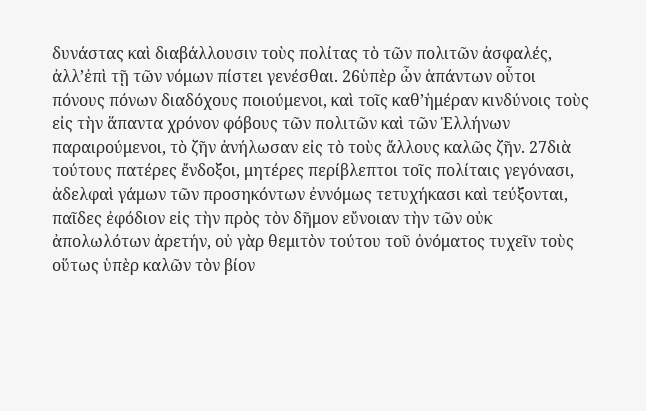δυνάστας καὶ διαβάλλουσιν τοὺς πολίτας τὸ τῶν πολιτῶν ἀσφαλές, ἀλλ’ἐπὶ τῇ τῶν νόμων πίστει γενέσθαι. 26ὑπὲρ ὧν ἁπάντων οὗτοι πόνους πόνων διαδόχους ποιούμενοι, καὶ τοῖς καθ’ἡμέραν κινδύνοις τοὺς εἰς τὴν ἅπαντα χρόνον φόβους τῶν πολιτῶν καὶ τῶν Ἑλλήνων παραιρούμενοι, τὸ ζῆν ἀνήλωσαν εἰς τὸ τοὺς ἄλλους καλῶς ζῆν. 27διὰ τούτους πατέρες ἔνδοξοι, μητέρες περίβλεπτοι τοῖς πολίταις γεγόνασι, ἀδελφαὶ γάμων τῶν προσηκόντων ἐννόμως τετυχήκασι καὶ τεύξονται, παῖδες ἐφόδιον εἰς τὴν πρὸς τὸν δῆμον εὔνοιαν τὴν τῶν οὐκ ἀπολωλότων ἀρετήν, οὐ γὰρ θεμιτὸν τούτου τοῦ ὀνόματος τυχεῖν τοὺς οὕτως ὑπὲρ καλῶν τὸν βίον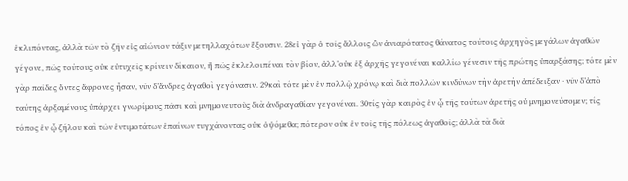ἐκλιπόντας, ἀλλὰ τῶν τὸ ζῆν εἰς αἰώνιον τάξιν μετηλλαχότων ἕξουσιν. 28εἰ γὰρ ὁ τοῖς ἄλλοις ὢν ἀνιαρότατος θάνατος τούτοις ἀρχηγὸς μεγάλων ἀγαθῶν γέγονε, πῶς τούτους οὐκ εὐτυχεῖς κρίνειν δίκαιον, ἢ πῶς ἐκλελοιπέναι τὸν βίον, ἀλλ’οὐκ ἐξ ἀρχῆς γεγονέναι καλλίω γένεσιν τῆς πρώτης ὑπαρξάσης; τότε μὲν γὰρ παῖδες ὄντες ἄφρονες ἦσαν, νῦν δ’ἄνδρες ἀγαθοὶ γεγόνασιν. 29καὶ τότε μὲν ἐν πολλῷ χρόνῳ καὶ διὰ πολλῶν κινδύνων τὴν ἀρετὴν ἀπέδειξαν · νῦν δ’ἀπὸ ταύτης ἀρξαμένους ὑπάρχει γνωρίμους πᾶσι καὶ μνημονευτοὺς διὰ ἀνδραγαθίαν γεγονέναι. 30τίς γὰρ καιρὸς ἐν ᾧ τῆς τούτων ἀρετῆς οὐ μνημονεύσομεν; τίς τόπος ἐν ᾧ ζήλου καὶ τῶν ἐντιμοτάτων ἐπαίνων τυγχάνοντας οὐκ ὀψόμεθα; πότερον οὐκ ἐν τοῖς τῆς πόλεως ἀγαθοῖς; ἀλλὰ τὰ διὰ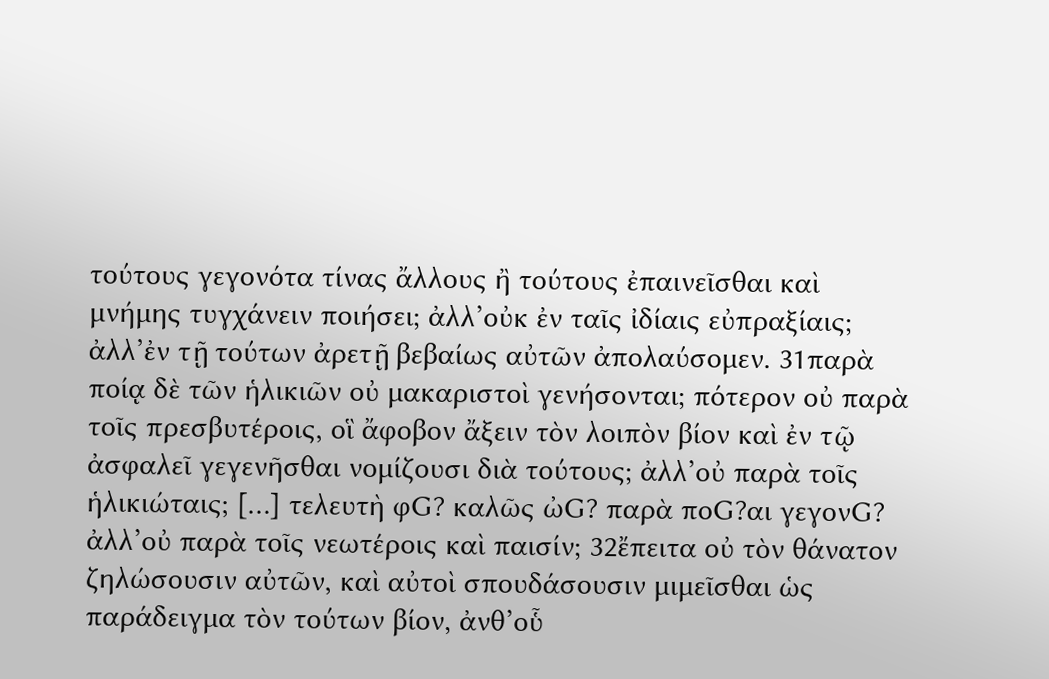τούτους γεγονότα τίνας ἄλλους ἢ τούτους ἐπαινεῖσθαι καὶ μνήμης τυγχάνειν ποιήσει; ἀλλ’οὐκ ἐν ταῖς ἰδίαις εὐπραξίαις; ἀλλ’ἐν τῇ τούτων ἀρετῇ βεβαίως αὐτῶν ἀπολαύσομεν. 31παρὰ ποίᾳ δὲ τῶν ἡλικιῶν οὐ μακαριστοὶ γενήσονται; πότερον οὐ παρὰ τοῖς πρεσβυτέροις, οἳ ἄφοβον ἄξειν τὸν λοιπὸν βίον καὶ ἐν τῷ ἀσφαλεῖ γεγενῆσθαι νομίζουσι διὰ τούτους; ἀλλ’οὐ παρὰ τοῖς ἡλικιώταις; […] τελευτὴ φG? καλῶς ὠG? παρὰ ποG?αι γεγονG? ἀλλ’οὐ παρὰ τοῖς νεωτέροις καὶ παισίν; 32ἔπειτα οὐ τὸν θάνατον ζηλώσουσιν αὐτῶν, καὶ αὐτοὶ σπουδάσουσιν μιμεῖσθαι ὡς παράδειγμα τὸν τούτων βίον, ἀνθ’οὗ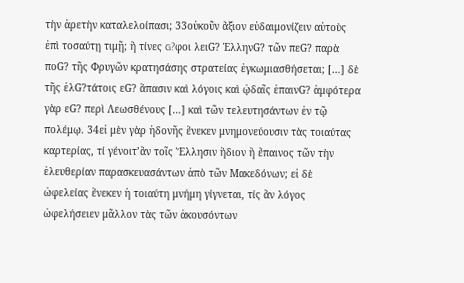τὴν ἀρετὴν καταλελοίπασι; 33οὐκοῦν ἄξιον εὐδαιμονίζειν αὐτοὺς ἐπὶ τοσαύτῃ τιμῇ; ἢ τίνες G?φοι λειG? ἙλληνG? τῶν πεG? παρὰ ποG? τῆς Φρυγῶν κρατησάσης στρατείας ἐγκωμιασθήσεται; […] δὲ τῆς ἐλG?τάτοις εG? ἅπασιν καὶ λόγοις καὶ ᾠδαῖς ἐπαινG? ἀμφότερα γὰρ εG? περὶ Λεωσθένους […] καὶ τῶν τελευτησάντων ἐν τῷ πολέμῳ. 34εἰ μὲν γὰρ ἡδονῆς ἕνεκεν μνημονεύουσιν τὰς τοιαύτας καρτερίας, τί γένοιτ’ἂν τοῖς Ἕλλησιν ἥδιον ἢ ἔπαινος τῶν τὴν ἐλευθερίαν παρασκευασάντων ἀπὸ τῶν Μακεδόνων; εἰ δὲ ὠφελείας ἕνεκεν ἡ τοιαύτη μνήμη γίγνεται, τίς ἂν λόγος ὠφελήσειεν μᾶλλον τὰς τῶν ἀκουσόντων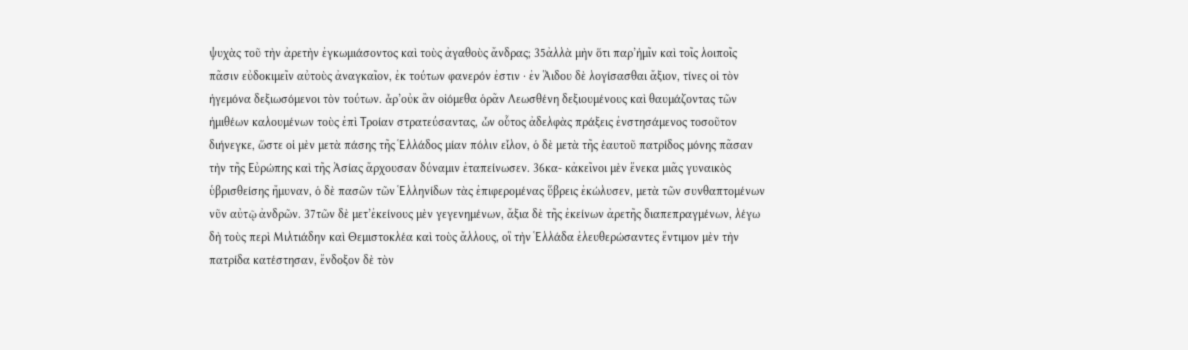ψυχὰς τοῦ τὴν ἀρετὴν ἐγκωμιάσοντος καὶ τοὺς ἀγαθοὺς ἄνδρας; 35ἀλλὰ μὴν ὅτι παρ’ἡμῖν καὶ τοῖς λοιποῖς πᾶσιν εὐδοκιμεῖν αὐτοὺς ἀναγκαῖον, ἐκ τούτων φανερόν ἐστιν · ἐν Ἅιδου δὲ λογίσασθαι ἄξιον, τίνες οἱ τὸν ἡγεμόνα δεξιωσόμενοι τὸν τούτων. ἆρ’οὐκ ἂν οἰόμεθα ὁρᾶν Λεωσθένη δεξιουμένους καὶ θαυμάζοντας τῶν ἡμιθέων καλουμένων τοὺς ἐπὶ Τροίαν στρατεύσαντας, ὧν οὗτος ἀδελφὰς πράξεις ἐνστησάμενος τοσοῦτον διήνεγκε, ὥστε οἱ μὲν μετὰ πάσης τῆς Ἑλλάδος μίαν πόλιν εἷλον, ὁ δὲ μετὰ τῆς ἑαυτοῦ πατρίδος μόνης πᾶσαν τὴν τῆς Εὐρώπης καὶ τῆς Ἀσίας ἄρχουσαν δύναμιν ἐταπείνωσεν. 36κα- κἀκεῖνοι μὲν ἕνεκα μιᾶς γυναικὸς ὑβρισθείσης ἤμυναν, ὁ δὲ πασῶν τῶν Ἑλληνίδων τὰς ἐπιφερομένας ὕβρεις ἐκώλυσεν, μετὰ τῶν συνθαπτομένων νῦν αὐτῷ ἀνδρῶν. 37τῶν δὲ μετ’ἐκείνους μὲν γεγενημένων, ἄξια δὲ τῆς ἐκείνων ἀρετῆς διαπεπραγμένων, λέγω δὴ τοὺς περὶ Μιλτιάδην καὶ Θεμιστοκλέα καὶ τοὺς ἄλλους, οἳ τὴν Ἑλλάδα ἐλευθερώσαντες ἔντιμον μὲν τὴν πατρίδα κατέστησαν, ἔνδοξον δὲ τὸν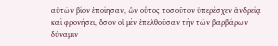αὑτῶν βίον ἐποίησαν, ὧν οὗτος τοσοῦτον ὑπερέσχεν ἀνδρείᾳ καὶ φρονήσει, ὅσον οἱ μὲν ἐπελθοῦσαν τὴν τῶν βαρβάρων δύναμιν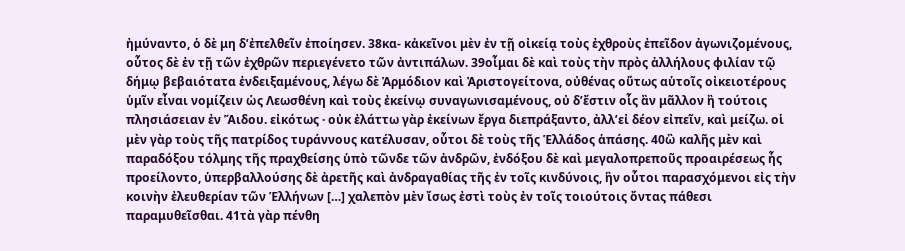ἠμύναντο, ὁ δὲ μη δ’ἐπελθεῖν ἐποίησεν. 38κα- κἀκεῖνοι μὲν ἐν τῇ οἰκείᾳ τοὺς ἐχθροὺς ἐπεῖδον ἀγωνιζομένους, οὗτος δὲ ἐν τῇ τῶν ἐχθρῶν περιεγένετο τῶν ἀντιπάλων. 39οἶμαι δὲ καὶ τοὺς τὴν πρὸς ἀλλήλους φιλίαν τῷ δήμῳ βεβαιότατα ἐνδειξαμένους, λέγω δὲ Ἁρμόδιον καὶ Ἀριστογείτονα, οὐθένας οὕτως αὑτοῖς οἰκειοτέρους ὑμῖν εἶναι νομίζειν ὡς Λεωσθένη καὶ τοὺς ἐκείνῳ συναγωνισαμένους, οὐ δ’ἔστιν οἷς ἂν μᾶλλον ἢ τούτοις πλησιάσειαν ἐν Ἅιδου. εἰκότως · οὐκ ἐλάττω γὰρ ἐκείνων ἔργα διεπράξαντο, ἀλλ’εἰ δέον εἰπεῖν, καὶ μείζω. οἱ μὲν γὰρ τοὺς τῆς πατρίδος τυράννους κατέλυσαν, οὗτοι δὲ τοὺς τῆς Ἑλλάδος ἁπάσης. 40ὢ καλῆς μὲν καὶ παραδόξου τόλμης τῆς πραχθείσης ὑπὸ τῶνδε τῶν ἀνδρῶν, ἐνδόξου δὲ καὶ μεγαλοπρεποῦς προαιρέσεως ἧς προείλοντο, ὑπερβαλλούσης δὲ ἀρετῆς καὶ ἀνδραγαθίας τῆς ἐν τοῖς κινδύνοις, ἣν οὗτοι παρασχόμενοι εἰς τὴν κοινὴν ἐλευθερίαν τῶν Ἑλλήνων […] χαλεπὸν μὲν ἴσως ἐστὶ τοὺς ἐν τοῖς τοιούτοις ὄντας πάθεσι παραμυθεῖσθαι. 41τὰ γὰρ πένθη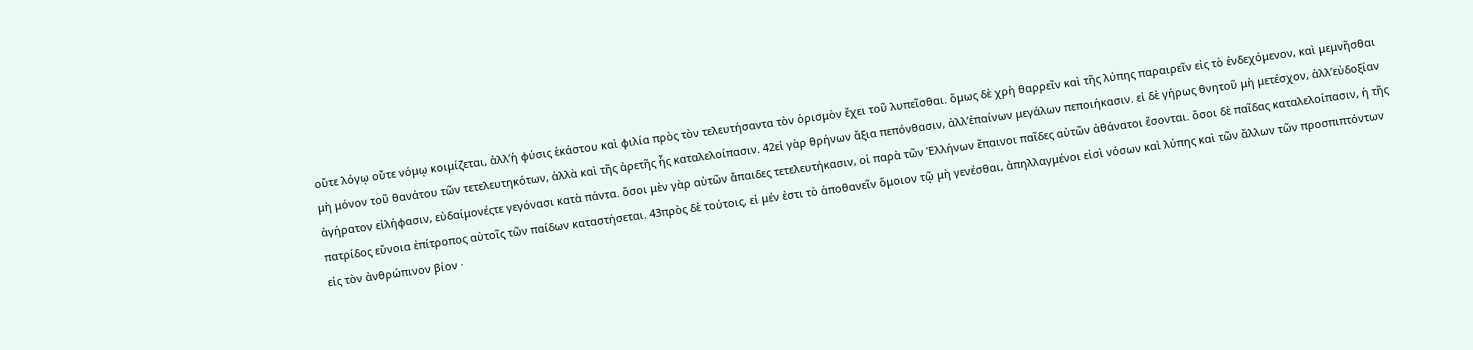οὔτε λόγῳ οὔτε νόμῳ κοιμίζεται, ἀλλ’ἡ φύσις ἑκάστου καὶ φιλία πρὸς τὸν τελευτήσαντα τὸν ὁρισμὸν ἔχει τοῦ λυπεῖσθαι. ὅμως δὲ χρὴ θαρρεῖν καὶ τῆς λύπης παραιρεῖν εἰς τὸ ἐνδεχόμενον, καὶ μεμνῆσθαι μὴ μόνον τοῦ θανάτου τῶν τετελευτηκότων, ἀλλὰ καὶ τῆς ἀρετῆς ἧς καταλελοίπασιν. 42εἰ γὰρ θρήνων ἄξια πεπόνθασιν, ἀλλ’ἐπαίνων μεγάλων πεποιήκασιν. εἰ δὲ γήρως θνητοῦ μὴ μετέσχον, ἀλλ’εὐδοξίαν ἀγήρατον εἰλήφασιν, εὐδαίμονέςτε γεγόνασι κατὰ πάντα. ὅσοι μὲν γὰρ αὐτῶν ἄπαιδες τετελευτήκασιν, οἱ παρὰ τῶν Ἑλλήνων ἔπαινοι παῖδες αὐτῶν ἀθάνατοι ἔσονται. ὅσοι δὲ παῖδας καταλελοίπασιν, ἡ τῆς πατρίδος εὔνοια ἐπίτροπος αὐτοῖς τῶν παίδων καταστήσεται. 43πρὸς δὲ τούτοις, εἰ μέν ἐστι τὸ ἀποθανεῖν ὅμοιον τῷ μὴ γενέσθαι, ἀπηλλαγμένοι εἰσὶ νόσων καὶ λύπης καὶ τῶν ἄλλων τῶν προσπιπτόντων εἰς τὸν ἀνθρώπινον βίον ·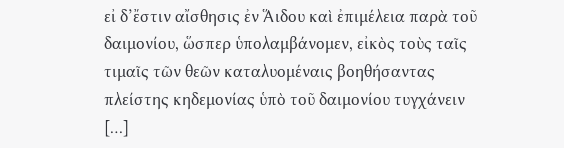εἰ δ’ἔστιν αἴσθησις ἐν Ἅιδου καὶ ἐπιμέλεια παρὰ τοῦ δαιμονίου, ὥσπερ ὑπολαμβάνομεν, εἰκὸς τοὺς ταῖς τιμαῖς τῶν θεῶν καταλυομέναις βοηθήσαντας πλείστης κηδεμονίας ὑπὸ τοῦ δαιμονίου τυγχάνειν […]